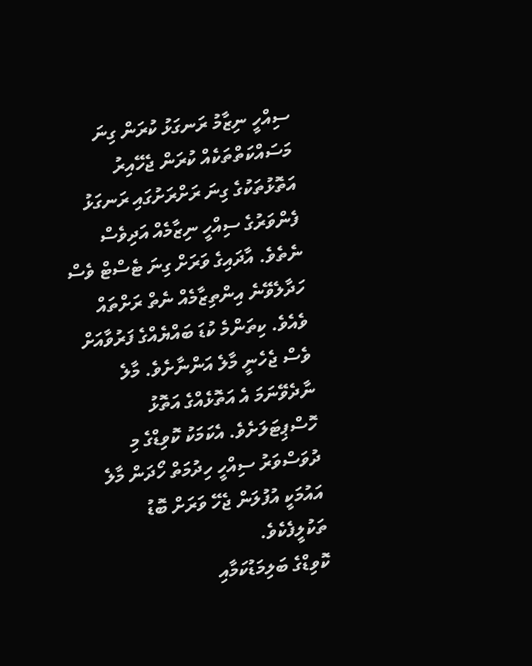ސިއްހީ ނިޒާމު ރަނގަޅު ކުރަން ގިނަ މަސައްކަތްތަކެއް ކުރަން ޖެހޭއިރު އަތޮޅުތަކުގެ ގިނަ ރަށްރަށުގައި ރަނގަޅު ފެންވަރުގެ ސިއްހީ ނިޒާމެއް އަދިވެސް ނެތެވެ. އާދައިގެ ވަރަށް ގިނަ ޓެސްޓް ވެސް ހަދާލެވޭނެ އިންތިޒާމެއް ނެތް ރަށްތައް ވެއެވެ. ކިތަންމެ ކުޑަ ބައްޔެއްގެ ފަރުވާއަށް ވެސް ޖެހެނީ މާލެ އަންނާށެވެ. މާލެ ނާދެވޭނަމަ އެ އަތޮޅެއްގެ އަތޮޅު ހޮސްޕިޓަލަށެވެ. އެކަމަކު ކޮވިޑްގެ މި ދުވަސްވަރު ސިއްހީ ހިދުމަތް ހޯދަން މާލެ އައުމަކީ އުފުލަން ޖެހޭ ވަރަށް ބޮޑު ތަކުލީފެކެވެ.
ކޮވިޑްގެ ބަލިމަޑުކަމާއި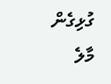ގުޅިގެން މާލެ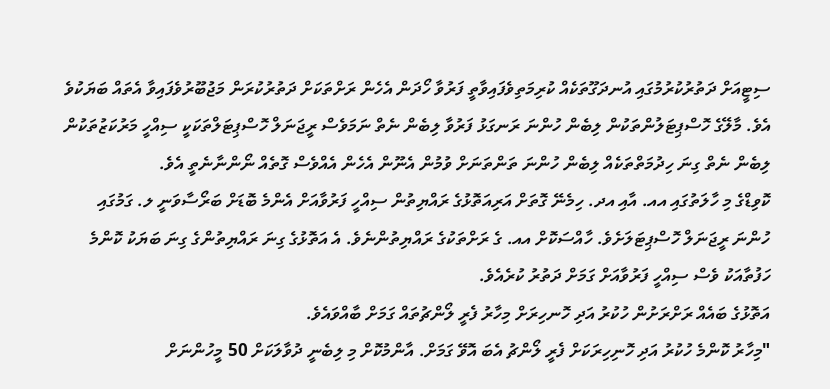ސިޓީއަށް ދަތުރުކުރުމުގައި އުނދަގޫތަކެއް ކުރިމަތިވެފައިވާތީ ފަރުވާ ހޯދަން އެހެން ރަށްތަކަށް ދަތުރުކުރަން މަޖުބޫރުވެފައިވާ އެތައް ބަޔަކުވެ އެވެ. މާލޭގެ ހޮސްޕިޓަލުންތަކުން ލިބެން ހުންނަ ރަނގަޅު ފަރުވާ ލިބެން ނެތް ނަމަވެސް ރީޖަނަލް ހޮސްޕިޓަލްތަކަކީ ސިއްހީ މަރުކަޒުތަކުން ލިބެން ނެތް ގިނަ ހިދުމަތްތަކެއް ލިބެން ހުންނަ ތަންތަނަށް ވުމުން އެނޫން އެހެން އެއްވެސް ގޮތެއް ނޯންނާނެތީ އެވެ.
ކޮވިޑްގެ މި ހާލަތުގައި އއ. އާއި އދ. ހިމެނޭ ގޮތަށް އަރިއަތޮޅުގެ ރައްޔިތުން ސިއްހީ ފަރުވާއަށް އެންމެ ބޮޑަށް ބަރޯސާވަނީ ލ. ގަމުގައި ހުންނަ ރީޖަނަލް ހޮސްޕިޓަލަށެވެ. ހާއްސަކޮށް އއ. ގެ ރަށްތަކުގެ ރައްޔިތުންނެވެ. އެ އަތޮޅުގެ ގިނަ ރައްޔިތުންގެ ގިނަ ބަޔަކު ކޮންމެ ހަފުތާއަކު ވެސް ސިއްހީ ފަރުވާއަށް ގަމަށް ދަތުރު ކުރެއެވެ.
އަތޮޅުގެ ބައެއް ރަށްރަށުން ހުކުރު އަދި ހޮނހިރަށް މިހާރު ފެރީ ލޯންޗުތައް ގަމަށް ބާއްވައެވެ.
"މިހާރު ކޮންމެ ހުކުރު އަދި ހޮނިހިރަކަށް ފެރީ ލޯންޗު އެބަ އޮވޭ ގަމަށް. އާންމުކޮށް މި ލިބެނީ ދުވާލަކަށް 50 މީހުންނަށް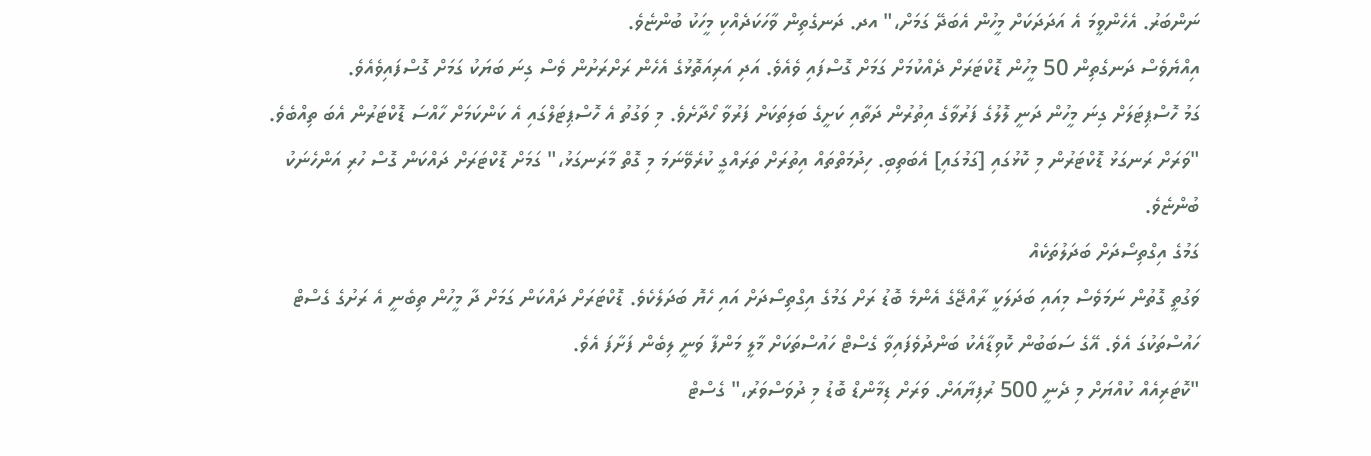ނަންބަރު. އެހެންވީމަ އެ އަދަދަކަށް މީހުން އެބަދޭ ގަމަށް،" އދ. ދަނގެތިން ވާހަކަދެއްކި މީހަކު ބުންޏެވެ.
އިއްޔެވެސް ދަނގެތިން 50 މީހުން ޑޮކްޓަރަށް ދެއްކުމަށް ގަމަށް ގޮސްފައި ވެއެވެ. އަދި އަރިއަތޮޅުގެ އެހެން ރަށްރަށުން ވެސް ގިނަ ބަޔަކު ގަމަށް ގޮސްފައިވެއެވެ.
ގަމު ހޮސްޕިޓަލަށް ގިނަ މީހުން ދަނީ ލޮލުގެ ފަރުވާގެ އިތުރުން ދަތާއި ކަށީގެ ބަލިތަކަށް ފަރުވާ ހޯދާށެވެ. މި ވަގުތު އެ ހޮސްޕިޓަލްގައި އެ ކަންކަމަށް ހާއްސަ ޑޮކްޓަރުން އެބަ ތިއްބެވެ.
"ވަރަށް ރަނގަޅު ޑޮކްޓަރުން މި ކޮޅުގައި [ގަމުގައި] އެބަތިބި. ހިދުމަތްތައް އިތުރަށް ތަރައްގީ ކުރެވޭނަމަ މި ގޮތް މާރަނގަޅު،" ގަމަށް ޑޮކްޓަރަށް ދައްކަން ގޮސް ހުރި އަންހެނަކު ބުންޏެވެ.
ގަމުގެ އިގްތިސޯދަށް ބަދަލުތަކެއް
ވަގުތީ ގޮތުން ނަމަވެސް މިއައި ބަދަލަކީ ރާއްޖޭގެ އެންމެ ބޮޑު ރަށް ގަމުގެ އިގްތިސޯދަށް އައި ހެޔޮ ބަދަލެކެވެ. ޑޮކްޓަރަށް ދައްކަން ގަމަށް ދާ މީހުން ތިބެނީ އެ ރަށުގެ ގެސްޓް ހައުސްތަކުގަ އެވެ. އޭގެ ސަބަބުން ކޮވިޑާއެކު ބަންދުވެފައިވާ ގެސްޓް ހައުސްތަކަށް މާލީ މަންފާ ވަނީ ލިބެން ފަށާފަ އެވެ.
"ކޮޓަރިއެއް ކުއްޔަށް މި ދެނީ 500 ރުފިޔާއަށް. ވަރަށް ޑިމާންޑް ބޮޑު މި ދުވަސްވަރު،" ގެސްޓް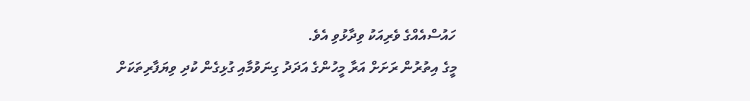ހައުސްއެއްގެ ވެރިއަކު ވިދާޅުވި އެވެ.
މީގެ އިތުރުން ރަށަށް އަރާ މީހުންގެ އަދަދު ގިނަވުމާއި ގުޅިގެން ކުދި ވިޔަފާރިތަކަށް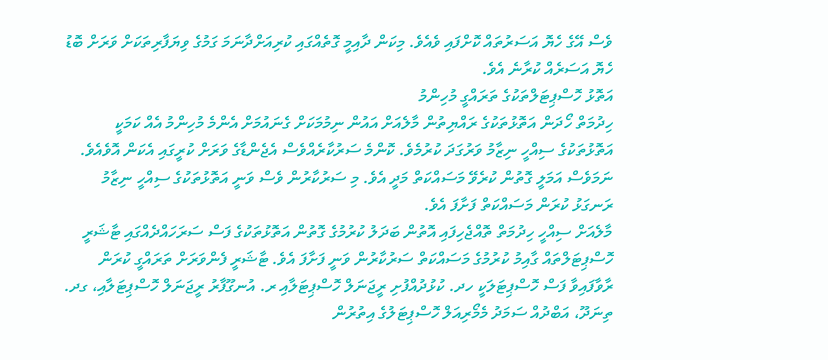ވެސް އޭގެ ހެޔޮ އަސަރުތައް ކޮށްފައި ވެއެވެ. މިކަން ދާއިމީ ގޮތެއްގައި ކުރިއަށްދާނަމަ ގަމުގެ ވިޔަފާރިތަކަށް ވަރަށް ބޮޑު ހެޔޮ އަސަރެއް ކުރާނެ އެވެ.
އަތޮޅު ހޮސްޕިޓަލްތަކުގެ ތަރައްގީ މުހިންމު
ހިދުމަތް ހޯދަން އަތޮޅުތަކުގެ ރައްޔިތުން މާލެއަށް އައުން ނިމުމަކަށް ގެނައުމަށް އެންމެ މުހިންމު އެއް ކަމަކީ އަތޮޅުތަކުގެ ސިއްހީ ނިޒާމު ވަރުގަދަ ކުރުމެވެ. ކޮންމެ ސަރުކާރެއްވެސް އެޖެންޑާގެ ވަރަށް ކުރީގައި އެކަން އޮވެއެވެ. ނަމަވެސް އަމަލީ ގޮތުން ކުރެވޭ މަސައްކަތް މަދީ އެވެ. މި ސަރުކާރުން ވެސް ވަނީ އަތޮޅުތަކުގެ ސިއްހީ ނިޒާމު ރަނގަޅު ކުރަން މަސައްކަތް ފަށާފަ އެވެ.
މާލެއަށް ސިއްހީ ހިދުމަތް ތޮއްޖެހިފައި އޮތުން ބަދަލު ކުރުމުގެ ގޮތުން އަތޮޅުތަކުގެ ފަސް ސަރަހައްދެއްގައި ޓާޝަރީ ހޮސްޕިޓަލްތައް ގާއިމު ކުރުމުގެ މަސައްކަތް ސަރުކާރުން ވަނީ ފަށާފަ އެވެ. ޓާޝަރީ ފެންވަރަށް ތަރައްގީ ކުރަން ރާވާފައިވާ ފަސް ހޮސްޕިޓަލަކީ ހދ. ކުޅުދުއްފުށި ރީޖަނަލް ހޮސްޕިޓަލާއި ރ. އުނގޫފާރު ރީޖަނަލް ހޮސްޕިޓަލާއި، ގދ. ތިނަދޫ، އަބްދުއް ސަމަދު މެމޯރިއަލް ހޮސްޕިޓަލުގެ އިތުރުން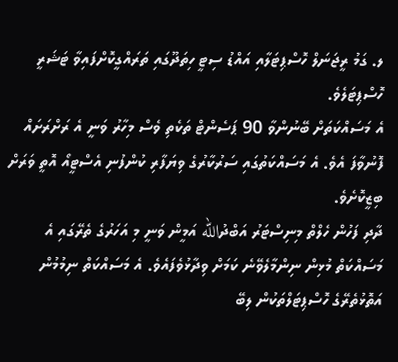ލ. ގަމު ރީޖަނަލް ހޮސްޕިޓަލާއި އައްޑު ސިޓީ ހިތަދޫގައި ތަރައްގީކޮށްފައިވާ ޓަޝަރީ ހޮސްޕިޓަލެވެ.
އެ މަސައްކަތަށް ބޭނުންވާ 90 ޕަސެންޓް ތަކެތި ވެސް މިހާރު ވަނީ އެ ރަށްރަށައް ފޮނުވާފަ އެވެ. އެ މަސައްކަތުގައި ސަރުކާރުގެ ވިޔަފާރި ކުންފުނި އެސްޓީއޯ އޮތީ ވަރަށް ބިޒީކޮށެވެ.
ދާދި ފަހުން ހެލްތް މިނިސްޓަރު އަބްދުالله އަމީން ވަނީ މި އަހަރުގެ ތެރޭގައި އެ މަސައްކަތް މުޅިން ނިންމާލެވޭނެ ކަމަށް ވިދާޅުވެފައެވެ. އެ މަސައްކަތް ނިމުމުން އަތޮޅުތެރޭގެ ހޮސްޕިޓަލްތަކުން ލިބޭ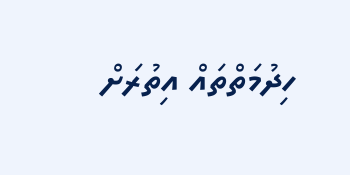ހިދުމަތްތައް އިތުރަށް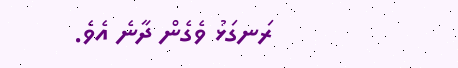ރަނގަޅު ވެގެން ދާނެ އެވެ.